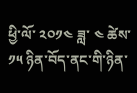ཕྱི་ལོ་ ༢༠༡༤ ཟླ་ ༤ ཚེས་ ༡༥ ཉིན་བོད་ནང་གི་ཉིན་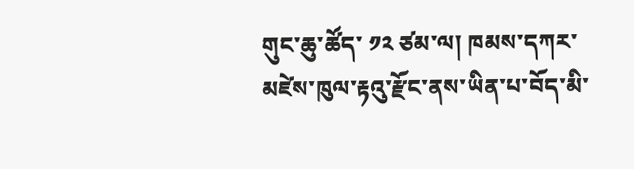གུང་ཆུ་ཚོད་ ༡༢ ཙམ་ལ། ཁམས་དཀར་མཛེས་ཁུལ་རྟའུ་རྫོང་ནས་ཡིན་པ་བོད་མི་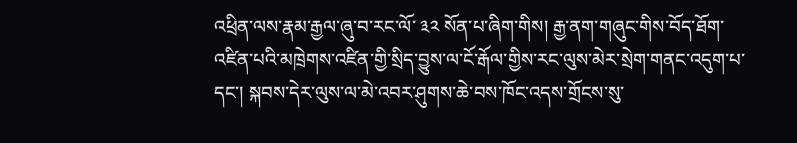འཕྲིན་ལས་རྣམ་རྒྱལ་ཞུ་བ་རང་ལོ་ ༣༢ སོན་པ་ཞིག་གིས། རྒྱ་ནག་གཞུང་གིས་བོད་ཐོག་འཛིན་པའི་མཁྲེགས་འཛིན་གྱི་སྲིད་བྱུས་ལ་ངོ་རྒོལ་གྱིས་རང་ལུས་མེར་སྲེག་གནང་འདུག་པ་དང་། སྐབས་དེར་ལུས་ལ་མེ་འབར་ཤུགས་ཆེ་བས་ཁོང་འདས་གྲོངས་སུ་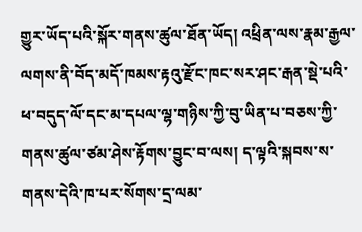གྱུར་ཡོད་པའི་སྐོར་གནས་ཚུལ་ཐོན་ཡོད། འཕྲིན་ལས་རྣམ་རྒྱལ་ལགས་ནི་བོད་མདོ་ཁམས་རྟའུ་རྫོང་ཁང་སར་ཤང་རྒན་སྡེ་པའི་ཕ་བདུད་ལོ་དང་མ་དཔལ་ལྷ་གཉིས་ཀྱི་བུ་ཡིན་པ་བཅས་ཀྱི་གནས་ཚུལ་ཙམ་ཤེས་རྟོགས་བྱུང་བ་ལས། ད་ལྟའི་སྐབས་ས་གནས་དེའི་ཁ་པར་སོགས་དྲ་ལམ་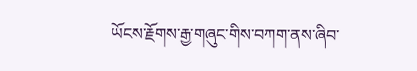ཡོངས་རྗོགས་རྒྱ་གཞུང་གིས་བཀག་ནས་ཞིབ་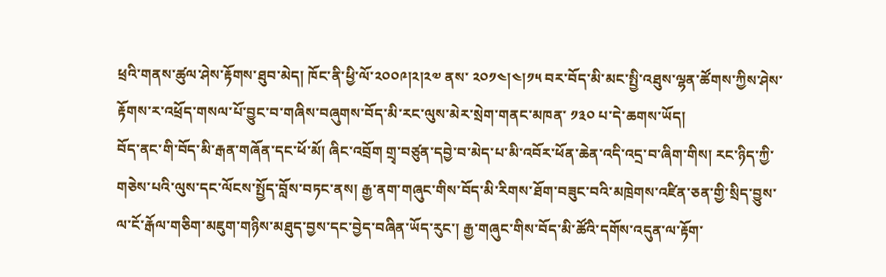ཕྲའི་གནས་ཚུལ་ཤེས་རྟོགས་ཐུབ་མེད། ཁོང་ནི་ཕྱི་ལོ་༢༠༠༩།༢།༢༧ ནས་ ༢༠༡༤།༤།༡༥ བར་བོད་མི་མང་སྤྱི་འཐུས་ལྷན་ཚོགས་ཀྱིས་ཤེས་རྟོགས་ར་འཕྲོད་གསལ་པོ་བྱུང་བ་གཞིས་བཞུགས་བོད་མི་རང་ལུས་མེར་སྲེག་གནང་མཁན་ ༡༣༠ པ་དེ་ཆགས་ཡོད།
བོད་ནང་གི་བོད་མི་རྒན་གཞོན་དང་ཕོ་མོ། ཞིང་འབྲོག གྲྭ་བཙུན་དབྱེ་བ་མེད་པ་མི་འབོར་ཕོན་ཆེན་འདི་འདྲ་བ་ཞིག་གིས། རང་ཉིད་ཀྱི་གཅེས་པའི་ལུས་དང་ལོངས་སྤྱོད་བློས་བཏང་ནས། རྒྱ་ནག་གཞུང་གིས་བོད་མི་རིགས་ཐོག་བཟུང་བའི་མཁྲེགས་འཛིན་ཅན་གྱི་སྲིད་བྱུས་ལ་ངོ་རྒོལ་གཅིག་མཇུག་གཉིས་མཐུད་བྱས་དང་བྱེད་བཞིན་ཡོད་རུང་། རྒྱ་གཞུང་གིས་བོད་མི་ཚོའི་དགོས་འདུན་ལ་རྟོག་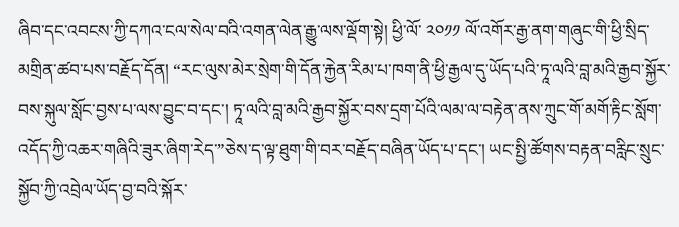ཞིབ་དང་འབངས་ཀྱི་དཀའ་ངལ་སེལ་བའི་འགན་ལེན་རྒྱུ་ལས་ལྡོག་སྟེ། ཕྱི་ལོ་ ༢༠༡༡ ལོ་འགོར་རྒྱ་ནག་གཞུང་གི་ཕྱི་སྲིད་མགྲིན་ཚབ་པས་བརྗོད་དོན། “རང་ལུས་མེར་སྲེག་གི་དོན་རྐྱེན་རིམ་པ་ཁག་ནི་ཕྱི་རྒྱལ་དུ་ཡོད་པའི་ཏཱ་ལའི་བླ་མའི་རྒྱབ་སྐྱོར་བས་སྐུལ་སློང་བྱས་པ་ལས་བྱུང་བ་དང་། ཏཱ་ལའི་བླ་མའི་རྒྱབ་སྐྱོར་བས་དྲག་པོའི་ལམ་ལ་བརྟེན་ནས་ཀྲུང་གོ་མགོ་རྟིང་སློག་འདོད་ཀྱི་འཆར་གཞིའི་ཟུར་ཞིག་རེད་”ཅེས་ད་ལྟ་ཐུག་གི་བར་བརྗོད་བཞིན་ཡོད་པ་དང་། ཡང་སྤྱི་ཚོགས་བརྟན་བརླིང་སྲུང་སྐྱོབ་ཀྱི་འབྲེལ་ཡོད་བྱ་བའི་སྐོར་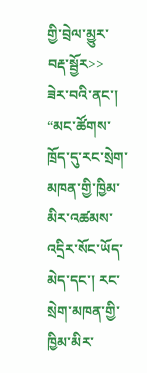གྱི་བྲེལ་མྱུར་བརྡ་སྦྱོར>> ཟེར་བའི་ནང་། “མང་ཚོགས་ཁྲོད་དུ་རང་སྲེག་མཁན་གྱི་ཁྱིམ་མིར་འཚམས་འདྲིར་སོང་ཡོད་མེད་དང་། རང་སྲེག་མཁན་གྱི་ཁྱིམ་མིར་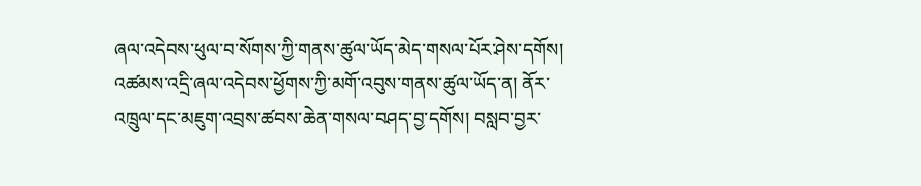ཞལ་འདེབས་ཕུལ་བ་སོགས་ཀྱི་གནས་ཚུལ་ཡོད་མེད་གསལ་པོར་ཤེས་དགོས། འཚམས་འདྲི་ཞལ་འདེབས་ཕྱོགས་ཀྱི་མགོ་འབུས་གནས་ཚུལ་ཡོད་ན། ནོར་འཁྲུལ་དང་མཇུག་འབྲས་ཚབས་ཆེན་གསལ་བཤད་བྱ་དགོས། བསླབ་བྱར་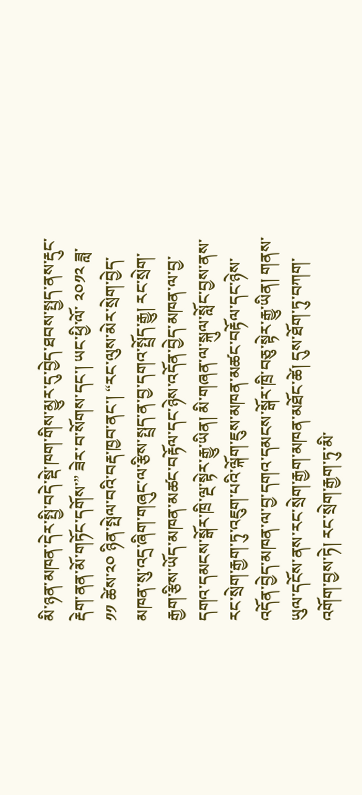མི་ཉན་མཁན་དེར་སྤྱི་བདེ་སྡེ་ཁག་གིས་མྱུར་དུ་བྱེད་ཐབས་སྤྱད་ནས་རྡུང་རྡེག་ནན་མོ་གཏོང་དགོས་” ཟེར་བ་སོགས་དང་། ཡང་ཕྱི་ལོ་ ༢༠༡༢ ཟླ་ ༡༡ ཚེས་༢༠ ཉིན་སྤེལ་བའི་བརྡ་ཁྱབ་ནང་། “རང་ལུས་མེར་སྲེག་བྱེད་མཁན་སུ་འདྲ་ཞིག་གཞུང་ལ་རྩིས་སྤྲད་ན་བྱ་དགའ་སྤྲོད་རྒྱུ། རང་སྲེག་རྒྱག་རྩིས་ཡོད་མཁན་མཚང་བརྟོལ་དང་ཉེས་འདོན་བྱེད་མཁན་ལ་བྱ་དགའ་དམངས་སྒོར་ཁྲི་ལྔ་སྟེར་རྒྱུ་ཡིན། མི་གཞན་ལ་སྐུལ་སློང་བྱས་ནས་རང་སྲེག་རྒྱག་ཏུ་འཇུག་པའི་ལྐོག་ཇུས་མཁན་མཚང་བརྟོལ་དང་ཉེས་འདོན་བྱེད་མཁན་ལ་བྱ་དགའ་དམངས་སྒོར་ཁྲི་བཅུ་སྟེར་རྒྱུ་ཡིན། གནས་ཡུལ་དངོས་ནས་རང་སྲེག་རྒྱག་མཁན་མཐོང་ཚེ། དུས་ཐོག་ཏུ་བཀག་འགོག་བྱས་ཏེ། རང་སྲེག་རྒྱག་ཏུ་མི་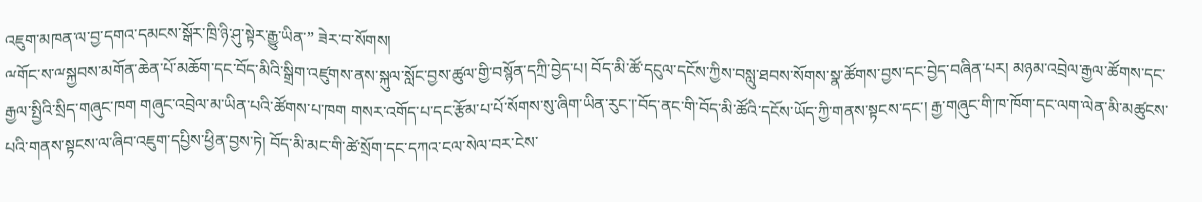འཇུག་མཁན་ལ་བྱ་དགའ་དམངས་སྒོར་ཁྲི་ཉི་ཤུ་སྟེར་རྒྱུ་ཡིན་” ཟེར་བ་སོགས།
ྋགོང་ས་ྋསྐྱབས་མགོན་ཆེན་པོ་མཆོག་དང་བོད་མིའི་སྒྲིག་འཛུགས་ནས་སྐུལ་སློང་བྱས་ཚུལ་གྱི་བསྙོན་དཀྲི་བྱེད་པ། བོད་མི་ཚོ་དངུལ་དངོས་ཀྱིས་བསླུ་ཐབས་སོགས་སྣ་ཚོགས་བྱས་དང་བྱེད་བཞིན་པར། མཉམ་འབྲེལ་རྒྱལ་ཚོགས་དང་རྒྱལ་སྤྱིའི་སྲིད་གཞུང་ཁག གཞུང་འབྲེལ་མ་ཡིན་པའི་ཚོགས་པ་ཁག གསར་འགོད་པ་དང་རྩོམ་པ་པོ་སོགས་སུ་ཞིག་ཡིན་རུང་།་བོད་ནང་གི་བོད་མི་ཚོའི་དངོས་ཡོད་ཀྱི་གནས་སྟངས་དང་། རྒྱ་གཞུང་གི་ཁ་ཁོག་དང་ལག་ལེན་མི་མཚུངས་པའི་གནས་སྟངས་ལ་ཞིབ་འཇུག་དཔྱིས་ཕྱིན་བྱས་ཏེ། བོད་མི་མང་གི་ཚེ་སྲོག་དང་དཀའ་ངལ་སེལ་བར་ངེས་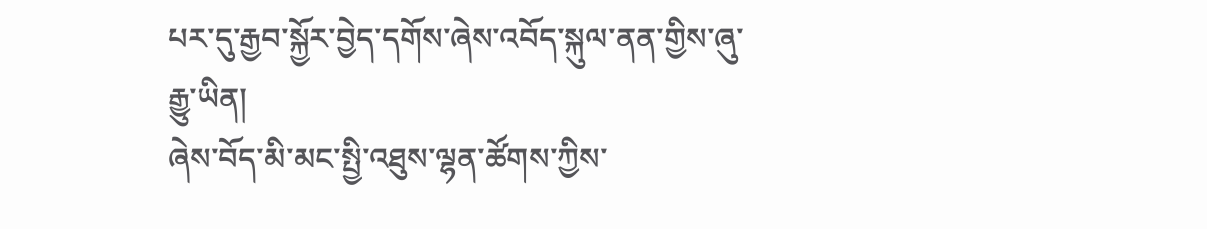པར་དུ་རྒྱབ་སྐྱོར་བྱེད་དགོས་ཞེས་འབོད་སྐུལ་ནན་གྱིས་ཞུ་རྒྱུ་ཡིན།
ཞེས་བོད་མི་མང་སྤྱི་འཐུས་ལྷན་ཚོགས་ཀྱིས་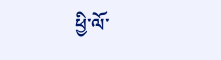ཕྱི་ལོ་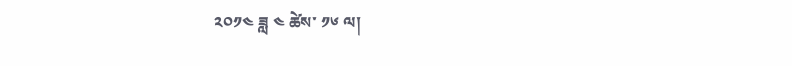༢༠༡༤ ཟླ ༤ ཚེས་ ༡༦ ལ།